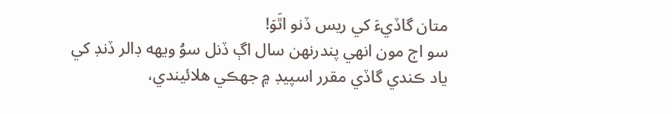متان گاڏيءَ کي ريس ڏنو اٿَوَ!
سو اڄ مون انهي پندرنهن سال اڳ ڏنل سوُ ويهه ڊالر ڏنڊ کي ياد ڪندي گاڏي مقرر اسپيڊ ۾ جهڪي هلائيندي،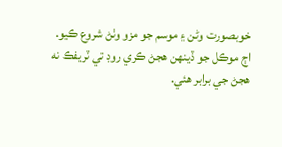خوبصورت وڻن ۽ موسم جو مزو وٺڻ شروع ڪيو. اڄ موڪل جو ڏينهن هجڻ ڪري روڊ تي ٽريفڪ نه هجڻ جي برابر هئي.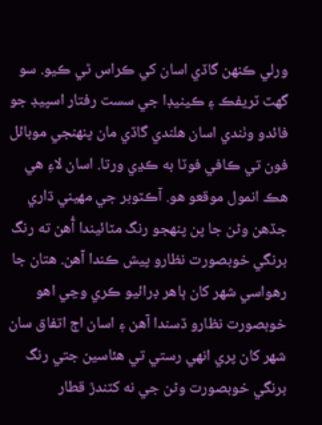ورلي ڪنهن گاڏي اسان کي ڪراس ٿي ڪيو. سو گهٽ ٽريفڪ ۽ ڪينيڊا جي سست رفتار اسپيڊ جو فائدو وٺندي اسان هلندي گاڏي مان پنهنجي موبائل فون تي ڪافي فوٽا به ڪڍي ورتا. اسان لاءِ هي هڪ انمول موقعو هو. آڪٽوبر جي مهيني ڌاري جڏهن وڻن جا پن پنهجو رنگ مٽائيندا آُهن ته رنگ برنگي خوبصورت نظارو پيش ڪندا آهن. هتان جا رهواسي شهر کان ٻاهر ڊرائيو ڪري وڃي اهو خوبصورت نظارو ڏسندا آهن ۽ اسان اڄ اتفاق سان شهر کان پري انهي رستي تي هئاسين جتي رنگ برنگي خوبصورت وڻن جي نه کٽندڙ قطار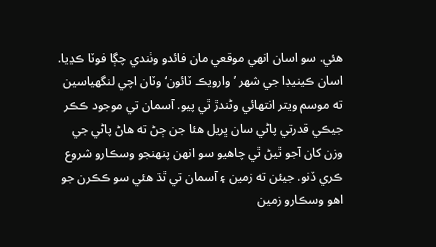هئي. سو اسان انهي موقعي مان فائدو وٺندي چڳا فوٽا ڪڍيا.
اسان ڪينيڊا جي شهر ’وارويڪ ٽائون‘ وٽان اچي لنگهياسين ته موسم ويتر انتهائي وڻندڙ ٿي پيو. آسمان تي موجود ڪڪر جيڪي قدرتي پاڻي سان ڀريل هئا جن ڄڻ ته هاڻ پاڻي جي وزن کان آجو ٿيڻ ٿي چاهيو سو انهن پنهنجو وسڪارو شروع ڪري ڏنو. جيئن ته زمين ۽ آسمان تي ٿڌ هئي سو ڪڪرن جو اهو وسڪارو زمين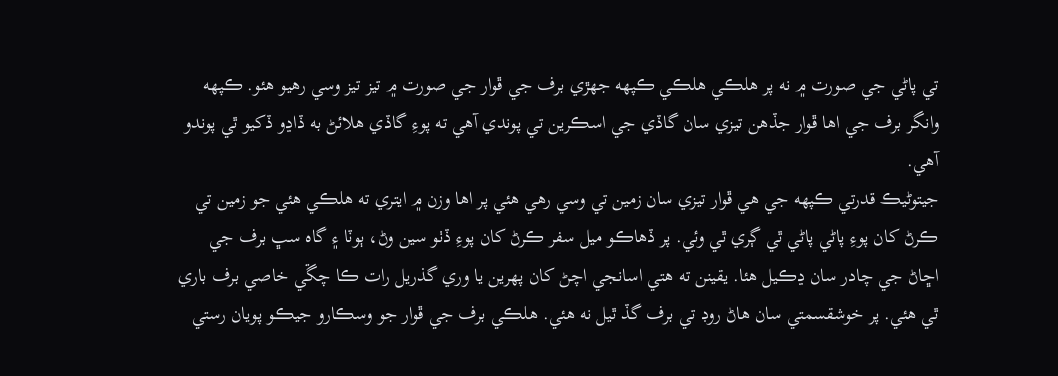تي پاڻي جي صورت ۾ نه پر هلڪي هلڪي ڪپهه جهڙي برف جي ڦوار جي صورت ۾ تيز تيز وسي رهيو هئو. ڪپهه وانگر برف جي اها ڦوار جڏهن تيزي سان گاڏي جي اسڪرين تي پوندي آهي ته پوءِ گاڏي هلائڻ به ڏاڍو ڏکيو ٿي پوندو آهي.
جيتوڻيڪ قدرتي ڪپهه جي هي ڦوار تيزي سان زمين تي وسي رهي هئي پر اها وزن ۾ ايتري ته هلڪي هئي جو زمين تي ڪرڻ کان پوءِ پاڻي پاڻي ٿي ڳري ٿي وئي. پر ڏهاڪو ميل سفر ڪرڻ کان پوءِ ڏٺو سين وڻ، ٻوٽا ۽ گاه سڀ برف جي اڇاڻ جي چادر سان ڍڪيل هئا. يقينن ته هتي اسانجي اچڻ کان پهرين يا وري گذريل رات ڪا چڱي خاصي برف باري ٿي هئي. پر خوشقسمتي سان هاڻ روڊ تي برف گڏ ٿيل نه هئي. هلڪي برف جي ڦوار جو وسڪارو جيڪو پويان رستي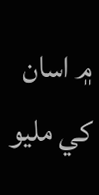۾ اسان کي مليو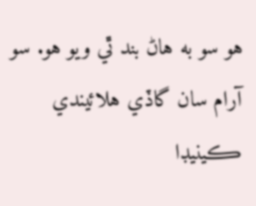هو سو به هاڻ بند ٿي ويو هو. سو آرام سان گاڏي هلائيندي ڪينيڊا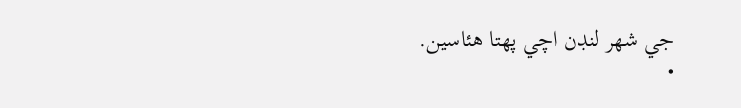جي شهر لنڊن اچي پهتا هئاسين.
•